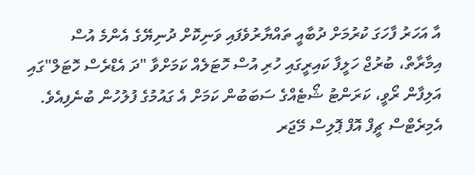އާ އަހަރު ފާހަގަ ކުރުމަށް ދުބާއީ ތައްޔާރުވެފައި ވަނިކޮށް ދުނިޔޭގެ އެންމެ އުސް އިމާރާތް، ބުރުޖް ހަލީފާ ކައިރީގައި ހުރި އުސް ހޮޓަލެއް ކަމަށްވާ "ދަ އެޑްރެސް ހޮޓަލް"ގައި އަލިފާން ރޯވީ، ކަރަންޓު ޝޯޓެއްގެ ސަބަބުން ކަމަށް އެ ގައުމުގެ ފުލުހުން ބުނެފިއެވެ.
އެމިރެޓްސް ޗީފް އޮފް ޕޮލިސް މޭޖަރ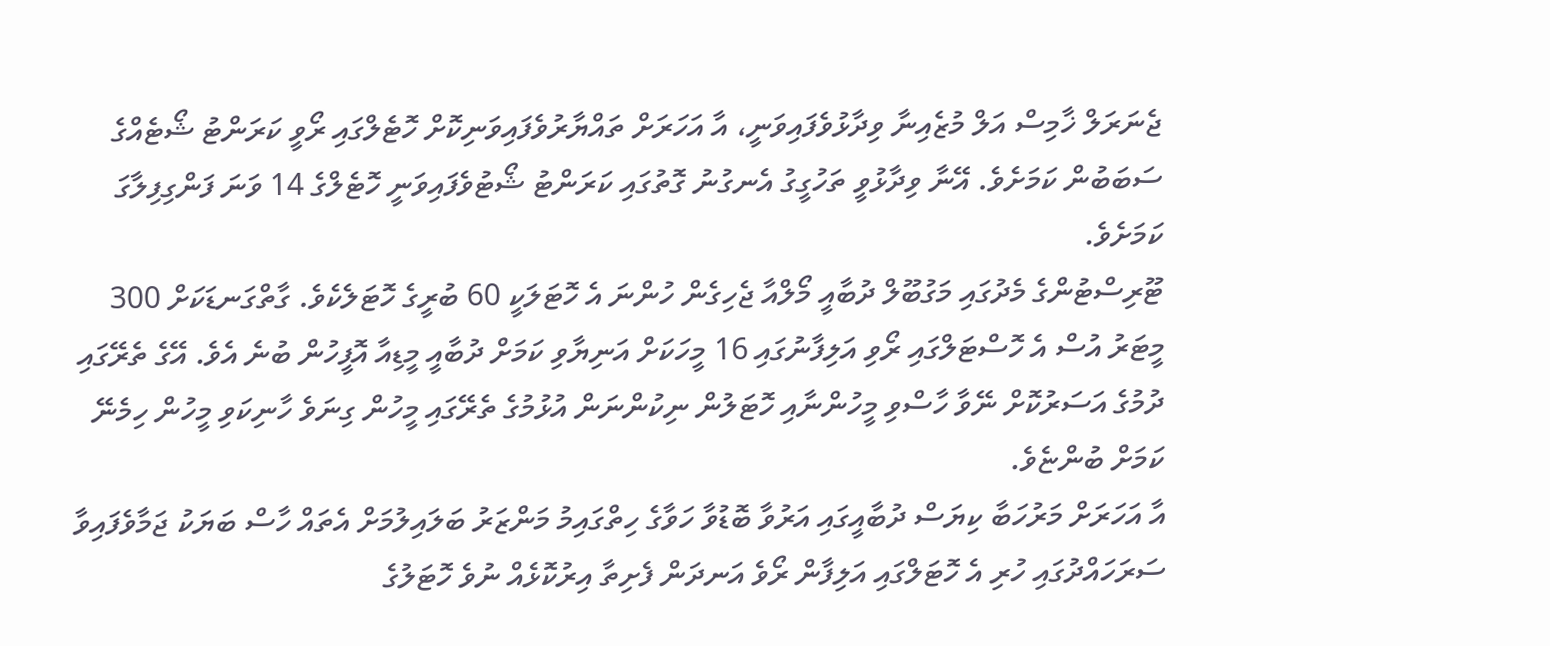ޖެނަރަލް ޚާމިސް އަލް މުޒެއިނާ ވިދާޅުވެފައިވަނީ، އާ އަހަރަށް ތައްޔާރުވެފައިވަނިކޮށް ހޮޓެލްގައި ރޯވީ ކަރަންޓު ޝޯޓެއްގެ ސަބަބުން ކަމަށެވެ. އޭނާ ވިދާޅުވީ ތަހުގީގު އެނގުނު ގޮތުގައި ކަރަންޓު ޝޯޓުވެފައިވަނީ ހޮޓެލްގެ 14 ވަނަ ފަންގިފިލާގަ ކަމަށެވެ.
ޓޫރިސްޓުންގެ މެދުގައި މަގުބޫލް ދުބާއީ މޯލްއާ ޖެހިގެން ހުންނަ އެ ހޮޓަލަކީ 60 ބުރީގެ ހޮޓަލެކެވެ. ގާތްގަނޑަކަށް 300 މީޓަރު އުސް އެ ހޮސްޓަލްގައި ރޯވި އަލިފާނުގައި 16 މީހަކަށް އަނިޔާވި ކަމަށް ދުބާއީ މީޑިއާ އޮފީހުން ބުނެ އެވެ. އޭގެ ތެރޭގައި ދުމުގެ އަސަރުކޮށް ނޭވާ ހާސްވި މީހުންނާއި ހޮޓަލުން ނިކުންނަން އުޅުމުގެ ތެރޭގައި މީހުން ގިނަވެ ހާނިކަވި މީހުން ހިމެނޭ ކަމަށް ބުންޏެވެ.
އާ އަހަރަށް މަރުހަބާ ކިޔަސް ދުބާއީގައި އަރުވާ ބޮޑުވާ ހަވާގެ ހިތްގައިމު މަންޒަރު ބަލައިލުމަށް އެތައް ހާސް ބަޔަކު ޖަމާވެފައިވާ ސަރަހައްދުގައި ހުރި އެ ހޮޓަލްގައި އަލިފާން ރޯވެ އަނދަން ފެށިތާ އިރުކޮޅެއް ނުވެ ހޮޓަލުގެ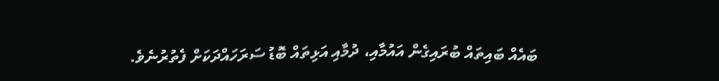ބައެއް ބައިތައް ބުރައިގެން އައުމާއި، ދުމާއި އަޅިތައް ބޮޑު ސަރަހައްދަކަށް ފެތުރުނެވެ.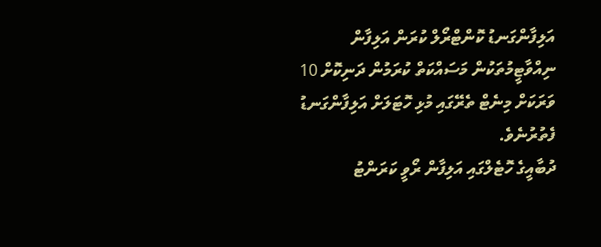އަލިފާންގަނޑު ކޮންޓްރޯލް ކުރަން އަލިފާން ނިއްވާޓީމުތަކުން މަސައްކަތް ކުރަމުން ދަނިކޮށް 10 ވަރަކަށް މިނެޓް ތެރޭގައި މުޅި ހޮޓަލަށް އަލިފާންގަނޑު ފެތުރުނެވެ.
ދުބާއީގެ ހޮޓެލްގައި އަލިފާން ރޯވީ ކަރަންޓު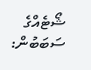ޝޯޓެއްގެ ސަބަބުން: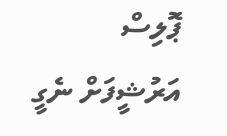ޕޮލިސް
އަރުޝީފަށް ނެގީ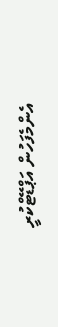އެންމެފަހުން އަޕްޑޭޓްކުރީ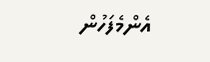އެންމެފަހުން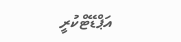އަޕްޑޭޓްކުރީ